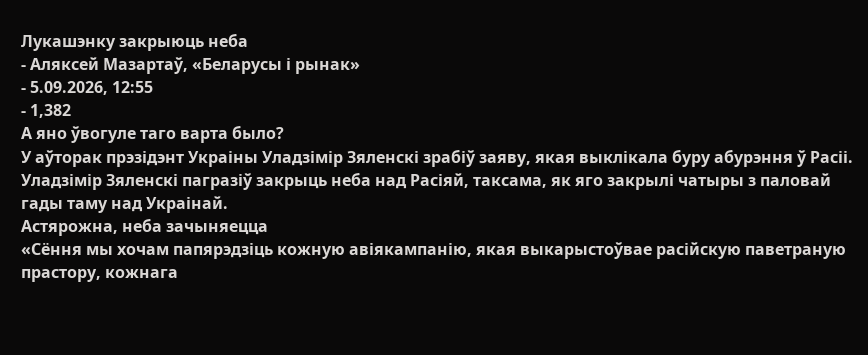Лукашэнку закрыюць неба
- Аляксей Мазартаў, «Беларусы і рынак»
- 5.09.2026, 12:55
- 1,382
А яно ўвогуле таго варта было?
У аўторак прэзідэнт Украіны Уладзімір Зяленскі зрабіў заяву, якая выклікала буру абурэння ў Расіі. Уладзімір Зяленскі пагразіў закрыць неба над Расіяй, таксама, як яго закрылі чатыры з паловай гады таму над Украінай.
Астярожна, неба зачыняецца
«Сёння мы хочам папярэдзіць кожную авіякампанію, якая выкарыстоўвае расійскую паветраную прастору, кожнага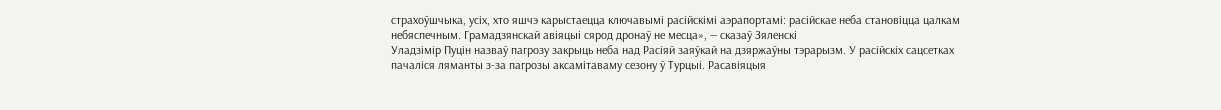страхоўшчыка, усіх, хто яшчэ карыстаецца ключавымі расійскімі аэрапортамі: расійскае неба становіцца цалкам небяспечным. Грамадзянскай авіяцыі сярод дронаў не месца», — сказаў Зяленскі
Уладзімір Пуцін назваў пагрозу закрыць неба над Расіяй заяўкай на дзяржаўны тэрарызм. У расійскіх сацсетках пачаліся ляманты з-за пагрозы аксамітаваму сезону ў Турцыі. Расавіяцыя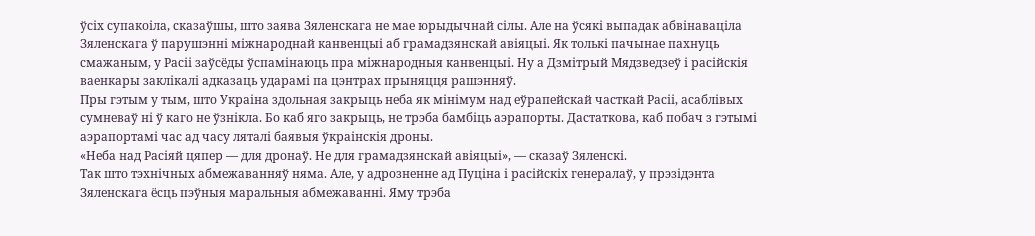ўсіх супакоіла, сказаўшы, што заява Зяленскага не мае юрыдычнай сілы. Але на ўсякі выпадак абвінаваціла Зяленскага ў парушэнні міжнароднай канвенцыі аб грамадзянскай авіяцыі. Як толькі пачынае пахнуць смажаным, у Расіі заўсёды ўспамінаюць пра міжнародныя канвенцыі. Ну а Дзмітрый Мядзведзеў і расійскія ваенкары заклікалі адказаць ударамі па цэнтрах прыняцця рашэнняў.
Пры гэтым у тым, што Украіна здольная закрыць неба як мінімум над еўрапейскай часткай Расіі, асаблівых сумневаў ні ў каго не ўзнікла. Бо каб яго закрыць, не трэба бамбіць аэрапорты. Дастаткова, каб побач з гэтымі аэрапортамі час ад часу ляталі баявыя ўкраінскія дроны.
«Неба над Расіяй цяпер — для дронаў. Не для грамадзянскай авіяцыі», — сказаў Зяленскі.
Так што тэхнічных абмежаванняў няма. Але, у адрозненне ад Пуціна і расійскіх генералаў, у прэзідэнта Зяленскага ёсць пэўныя маральныя абмежаванні. Яму трэба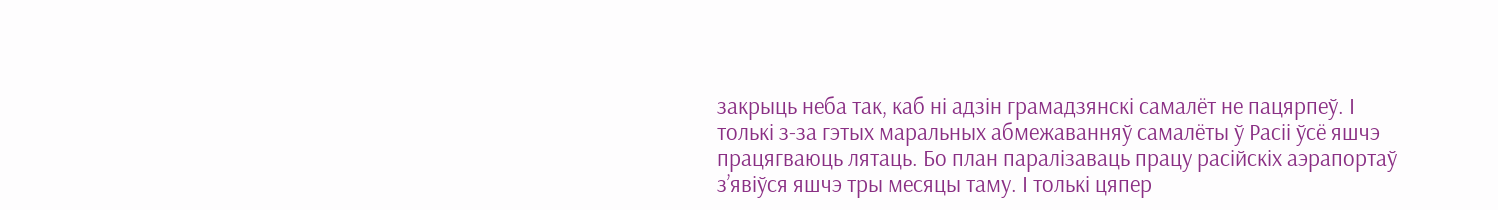закрыць неба так, каб ні адзін грамадзянскі самалёт не пацярпеў. І толькі з-за гэтых маральных абмежаванняў самалёты ў Расіі ўсё яшчэ працягваюць лятаць. Бо план паралізаваць працу расійскіх аэрапортаў з’явіўся яшчэ тры месяцы таму. І толькі цяпер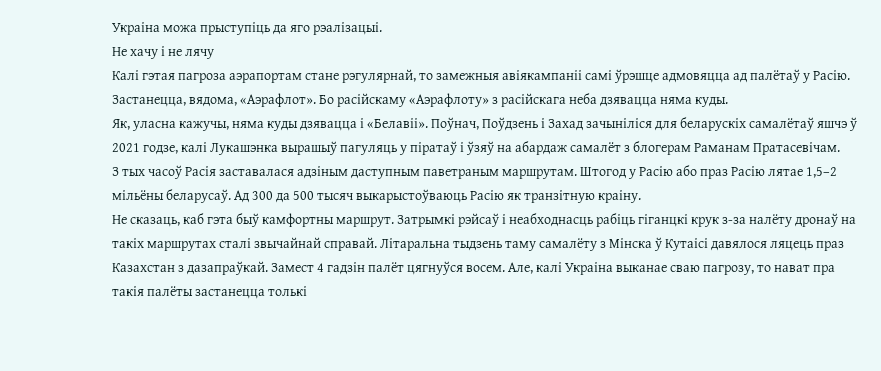Украіна можа прыступіць да яго рэалізацыі.
Не хачу і не лячу
Калі гэтая пагроза аэрапортам стане рэгулярнай, то замежныя авіякампаніі самі ўрэшце адмовяцца ад палётаў у Расію. Застанецца, вядома, «Аэрафлот». Бо расійскаму «Аэрафлоту» з расійскага неба дзявацца няма куды.
Як, уласна кажучы, няма куды дзявацца і «Белавіі». Поўнач, Поўдзень і Захад зачыніліся для беларускіх самалётаў яшчэ ў 2021 годзе, калі Лукашэнка вырашыў пагуляць у піратаў і ўзяў на абардаж самалёт з блогерам Раманам Пратасевічам.
З тых часоў Расія заставалася адзіным даступным паветраным маршрутам. Штогод у Расію або праз Расію лятае 1,5–2 мільёны беларусаў. Ад 300 да 500 тысяч выкарыстоўваюць Расію як транзітную краіну.
Не сказаць, каб гэта быў камфортны маршрут. Затрымкі рэйсаў і неабходнасць рабіць гіганцкі крук з-за налёту дронаў на такіх маршрутах сталі звычайнай справай. Літаральна тыдзень таму самалёту з Мінска ў Кутаісі давялося ляцець праз Казахстан з дазапраўкай. Замест 4 гадзін палёт цягнуўся восем. Але, калі Украіна выканае сваю пагрозу, то нават пра такія палёты застанецца толькі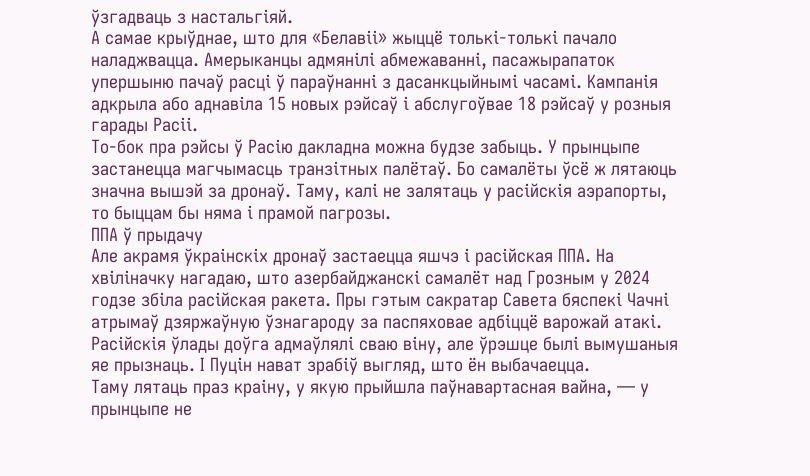ўзгадваць з настальгіяй.
А самае крыўднае, што для «Белавіі» жыццё толькі-толькі пачало наладжвацца. Амерыканцы адмянілі абмежаванні, пасажырапаток упершыню пачаў расці ў параўнанні з дасанкцыйнымі часамі. Кампанія адкрыла або аднавіла 15 новых рэйсаў і абслугоўвае 18 рэйсаў у розныя гарады Расіі.
То-бок пра рэйсы ў Расію дакладна можна будзе забыць. У прынцыпе застанецца магчымасць транзітных палётаў. Бо самалёты ўсё ж лятаюць значна вышэй за дронаў. Таму, калі не залятаць у расійскія аэрапорты, то быццам бы няма і прамой пагрозы.
ППА ў прыдачу
Але акрамя ўкраінскіх дронаў застаецца яшчэ і расійская ППА. На хвіліначку нагадаю, што азербайджанскі самалёт над Грозным у 2024 годзе збіла расійская ракета. Пры гэтым сакратар Савета бяспекі Чачні атрымаў дзяржаўную ўзнагароду за паспяховае адбіццё варожай атакі. Расійскія ўлады доўга адмаўлялі сваю віну, але ўрэшце былі вымушаныя яе прызнаць. І Пуцін нават зрабіў выгляд, што ён выбачаецца.
Таму лятаць праз краіну, у якую прыйшла паўнавартасная вайна, — у прынцыпе не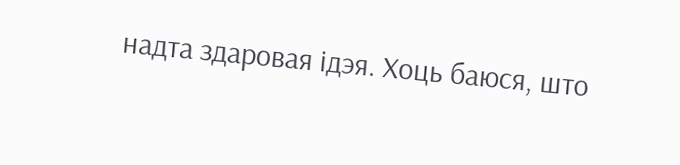надта здаровая ідэя. Хоць баюся, што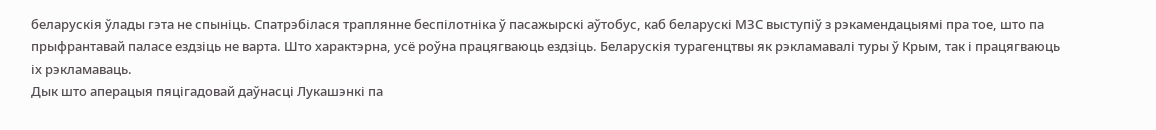беларускія ўлады гэта не спыніць. Спатрэбілася траплянне беспілотніка ў пасажырскі аўтобус, каб беларускі МЗС выступіў з рэкамендацыямі пра тое, што па прыфрантавай паласе ездзіць не варта. Што характэрна, усё роўна працягваюць ездзіць. Беларускія турагенцтвы як рэкламавалі туры ў Крым, так і працягваюць іх рэкламаваць.
Дык што аперацыя пяцігадовай даўнасці Лукашэнкі па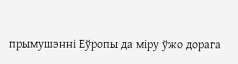прымушэнні Еўропы да міру ўжо дорага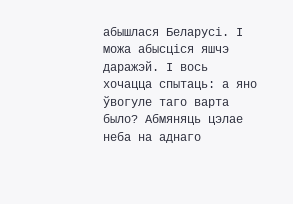абышлася Беларусі. І можа абысціся яшчэ даражэй. І вось хочацца спытаць: а яно ўвогуле таго варта было? Абмяняць цэлае неба на аднаго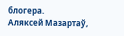блогера.
Аляксей Мазартаў,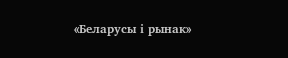«Беларусы і рынак»